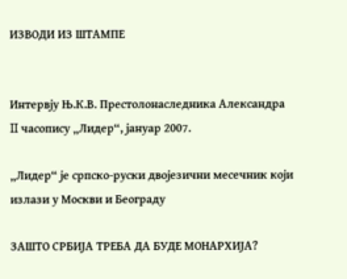ИЗВОДИ ИЗ ШТАМПЕ


Интервју Њ.К.В. Престолонаследника Александра II часопису „Лидер“, јануар 2007.

„Лидер“ је српско-руски двојезични месечник који излази у Москви и Београду

ЗАШТО СРБИЈА ТРЕБА ДА БУДЕ МОНАРХИЈА?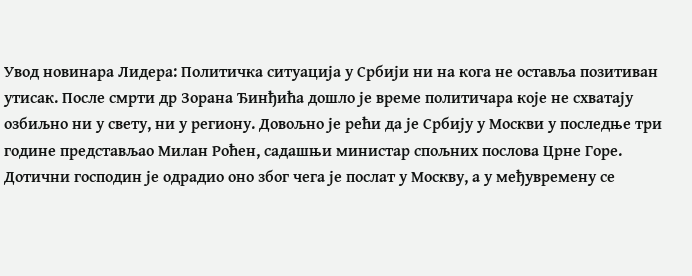Увод новинара Лидера: Политичка ситуација у Србији ни на кога не оставља позитиван утисак. После смрти др Зорана Ђинђића дошло је време политичара које не схватају озбиљно ни у свету, ни у региону. Довољно је рећи да је Србију у Москви у последње три године представљао Милан Роћен, садашњи министар спољних послова Црне Горе. Дотични господин је одрадио оно због чега је послат у Москву, а у међувремену се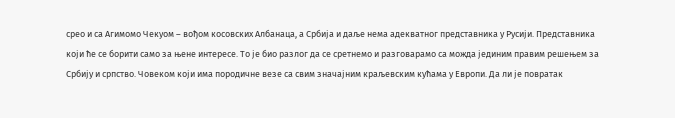срео и са Агимомо Чекуом – вођом косовских Албанаца, а Србија и даље нема адекватног представника у Русији. Представника који ће се борити само за њене интересе. То је био разлог да се сретнемо и разговарамо са можда јединим правим решењем за Србију и српство. Човеком који има породичне везе са свим значајним краљевским кућама у Европи. Да ли је повратак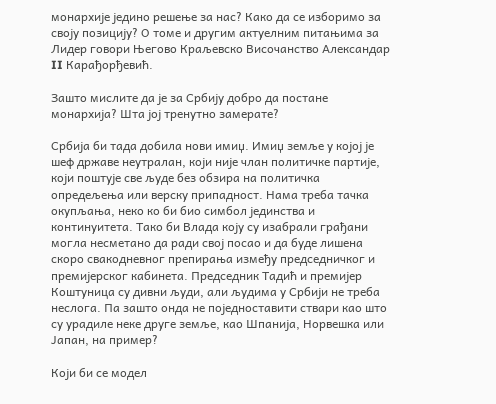монархије једино решење за нас? Како да се изборимо за своју позицију? О томе и другим актуелним питањима за Лидер говори Његово Краљевско Височанство Александар II Карађорђевић.

Зашто мислите да је за Србију добро да постане монархија? Шта јој тренутно замерате?

Србија би тада добила нови имиџ. Имиџ земље у којој је шеф државе неутралан, који није члан политичке партије, који поштује све људе без обзира на политичка опредељења или верску припадност. Нама треба тачка окупљања, неко ко би био симбол јединства и континуитета. Тако би Влада коју су изабрали грађани могла несметано да ради свој посао и да буде лишена скоро свакодневног препирања између председничког и премијерског кабинета. Председник Тадић и премијер Коштуница су дивни људи, али људима у Србији не треба неслога. Па зашто онда не поједноставити ствари као што су урадиле неке друге земље, као Шпанија, Норвешка или Јапан, на пример?

Који би се модел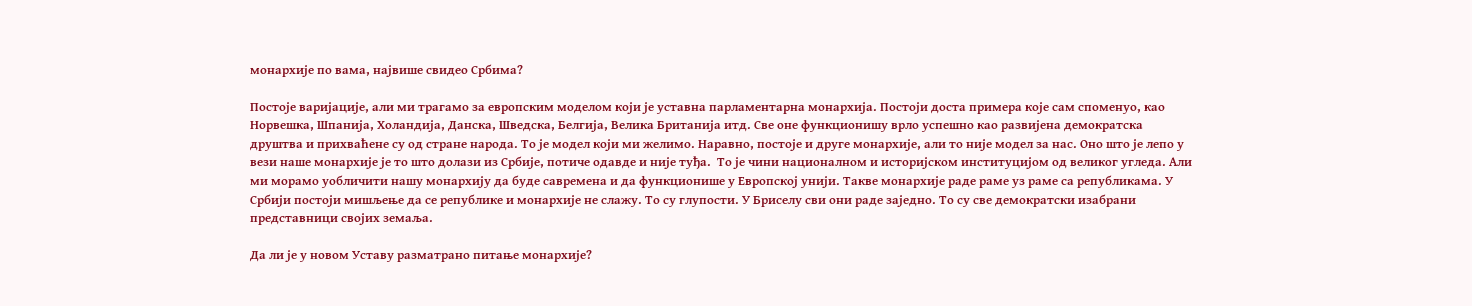монархије по вама, највише свидео Србима?

Постоје варијације, али ми трагамо за европским моделом који је уставна парламентарна монархија. Постоји доста примера које сам споменуо, као Норвешка, Шпанија, Холандија, Данска, Шведска, Белгија, Велика Британија итд. Све оне функционишу врло успешно као развијена демократска друштва и прихваћене су од стране народа. То је модел који ми желимо. Наравно, постоје и друге монархије, али то није модел за нас. Оно што је лепо у вези наше монархије је то што долази из Србије, потиче одавде и није туђа.  То је чини националном и историјском институцијом од великог угледа. Али ми морамо уобличити нашу монархију да буде савремена и да функционише у Европској унији. Такве монархије раде раме уз раме са републикама. У Србији постоји мишљење да се републике и монархије не слажу. То су глупости. У Бриселу сви они раде заједно. То су све демократски изабрани представници својих земаља.

Да ли је у новом Уставу разматрано питање монархије?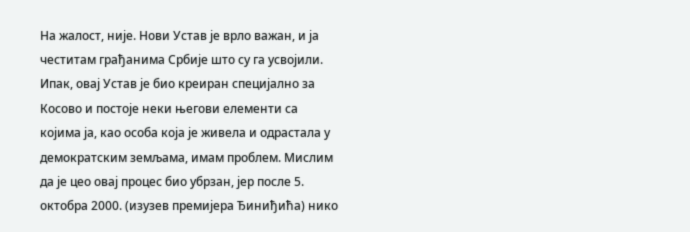На жалост, није. Нови Устав је врло важан, и ја честитам грађанима Србије што су га усвојили. Ипак, овај Устав је био креиран специјално за Косово и постоје неки његови елементи са којима ја, као особа која је живела и одрастала у демократским земљама, имам проблем. Мислим да је цео овај процес био убрзан, јер после 5. октобра 2000. (изузев премијера Ђиниђића) нико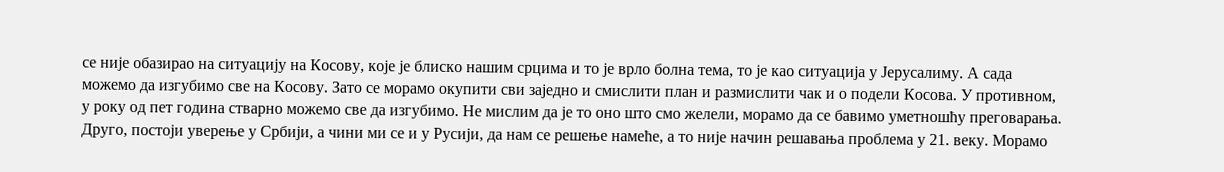се није обазирао на ситуацију на Косову, које је блиско нашим срцима и то је врло болна тема, то је као ситуација у Јерусалиму. А сада можемо да изгубимо све на Косову. Зато се морамо окупити сви заједно и смислити план и размислити чак и о подели Косова. У противном, у року од пет година стварно можемо све да изгубимо. Не мислим да је то оно што смо желели, морамо да се бавимо уметношћу преговарања. Друго, постоји уверење у Србији, а чини ми се и у Русији, да нам се решење намеће, а то није начин решавања проблема у 21. веку. Морамо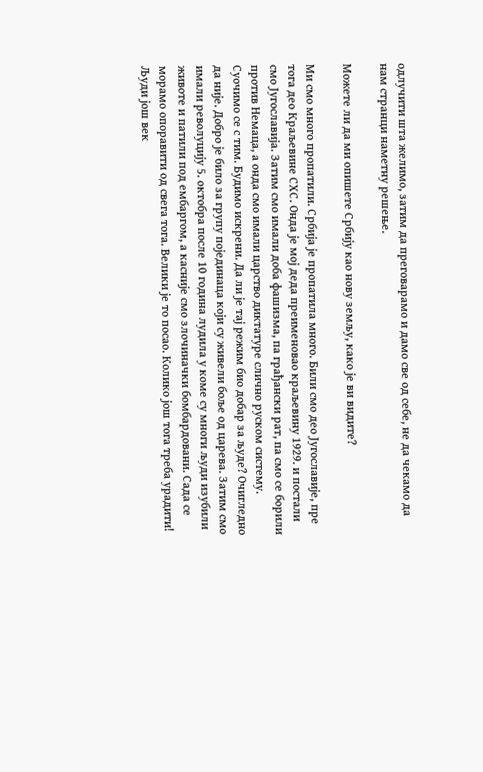одлучити шта желимо, затим да преговарамо и дамо све од себе, не да чекамо да нам странци наметну решење.

Можете ли да ми опишете Србију као нову земљу, како је ви видите?

Ми смо много пропатили. Србија је пропатила много. Били смо део Југославије, пре тога део Краљевине СХС. Онда је мој деда преименовао краљевину 1929. и постали смо Југославија. Затим смо имали доба фашизма, па грађански рат, па смо се борили против Немаца, а онда смо имали царство диктатуре слично руском систему. Суочимо се с тим. Будимо искрени. Да ли је тај режим био добар за људе? Очигледно да није. Добро је било за групу појединаца који су живели боље од царева. Затим смо имали револуцију 5. октобра после 10 година лудила у коме су многи људи изубили животе и патили под ембаргом, а касније смо злочиначки бомбардовани. Сада се морамо опоравити од свега тога. Велики је то посао. Колико још тога треба урадити! Људи још век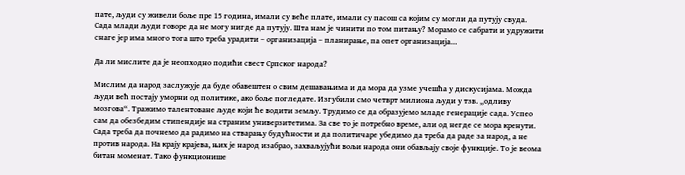пате, људи су живели боље пре 15 година, имали су веће плате, имали су пасош са којим су могли да путују свуда.  Сада млади људи говоре да не могу нигде да путују. Шта нам је чинити по том питању? Морамо се сабрати и удружити снаге јер има много тога што треба урадити – организација – планирање, па опет организација…

Да ли мислите да је неопходно подићи свест Српског народа?

Мислим да народ заслужује да буде обавештен о свим дешавањима и да мора да узме учешћа у дискусијама. Можда људи већ постају уморни од политике, ако боље погледате. Изгубили смо четврт милиона људи у тзв. „одливу мозгова“. Тражимо талентоване људе који ће водити земљу. Трудимо се да образујемо младе генерације сада. Успео сам да обезбедим стипендије на страним универзитетима. За све то је потребно време, али од негде се мора кренути. Сада треба да почнемо да радимо на стварању будућности и да политичаре убедимо да треба да раде за народ, а не против народа. На крају крајева, њих је народ изабрао, захваљујући вољи народа они обављају своје функције. То је веома битан моменат. Тако функционише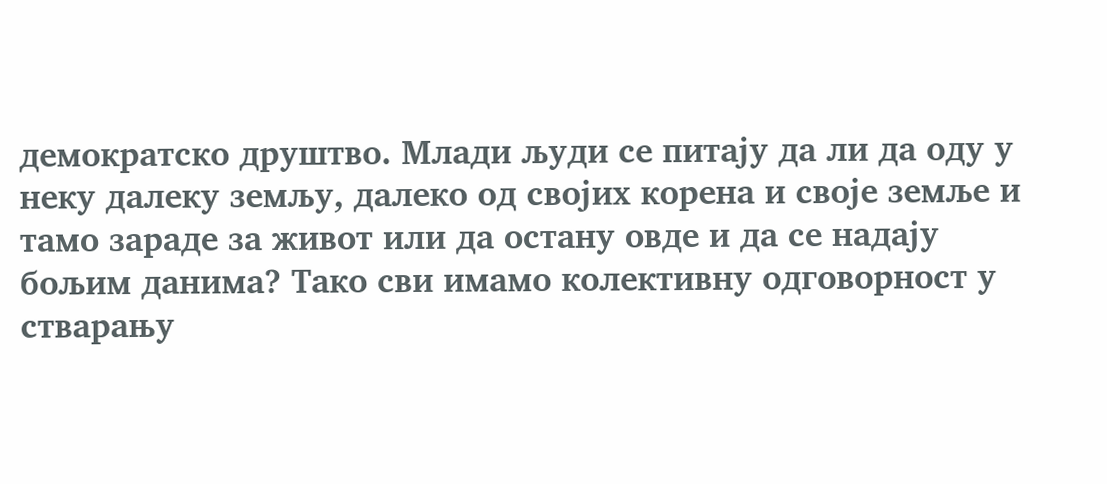демократско друштво. Млади људи се питају да ли да оду у неку далеку земљу, далеко од својих корена и своје земље и тамо зараде за живот или да остану овде и да се надају бољим данима? Тако сви имамо колективну одговорност у стварању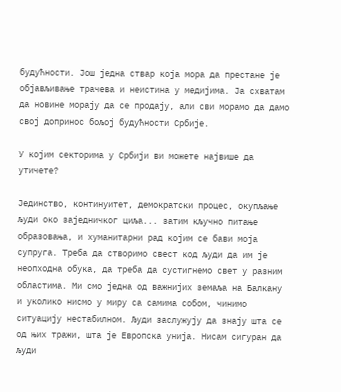будућности. Још једна ствар која мора да престане је објављивање трачева и неистина у медијима. Ја схватам да новине морају да се продају, али сви морамо да дамо свој допринос бољој будућности Србије.

У којим секторима у Србији ви можете највише да утичете?

Јединство, континуитет, демократски процес, окупљање људи око заједничког циља... затим кључно питање образовања, и хуманитарни рад којим се бави моја супруга. Треба да створимо свест код људи да им је неопходна обука, да треба да сустигнемо свет у разним областима. Ми смо једна од важнијих земаља на Балкану и уколико нисмо у миру са самима собом, чинимо ситуацију нестабилном. Људи заслужују да знају шта се од њих тражи, шта је Европска унија. Нисам сигуран да људи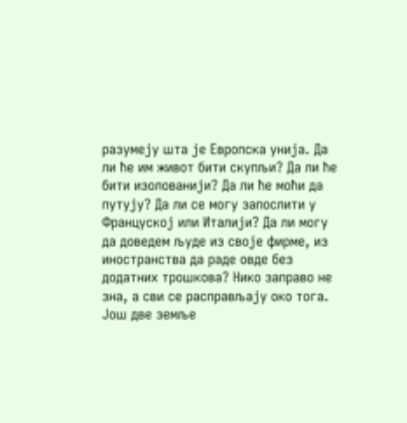разумеју шта је Европска унија. Да ли ће им живот бити скупљи? Да ли ће бити изолованији? Да ли ће моћи да путују? Да ли се могу запослити у Француској или Италији? Да ли могу да доведем људе из своје фирме, из иностранства да раде овде без додатних трошкова? Нико заправо не зна, а сви се расправљају око тога. Још две земље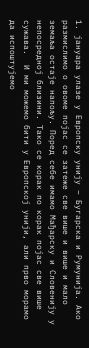1. јануара улазе у Европску унију – Бугарска и Румунија. Ако размислимо о овоме појас се затеже све више и више и мало земаља остаје напољу. Поред себе имамо Мађарску и Словенију у непосредној близини. Тако се корак по корак појас све више сужава.  И ми можемо бити у Европској унији, али прво морамо да испоштујемо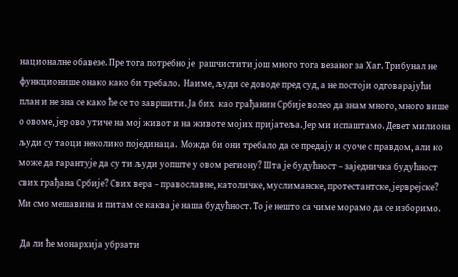националне обавезе. Пре тога потребно је  рашчистити још много тога везаног за Хаг. Трибунал не функционише онако како би требало.  Наиме, људи се доводе пред суд, а не постоји одговарајући план и не зна се како ће се то завршити. Ја бих  као грађанин Србије волео да знам много, много више о овоме, јер ово утиче на мој живот и на животе мојих пријатеља. Јер ми испаштамо. Девет милиона људи су таоци неколико појединаца.  Можда би они требало да се предају и суоче с правдом, али ко може да гарантује да су ти људи уопште у овом региону? Шта је будућност – заједничка будућност свих грађана Србије? Свих вера – православне, католичке, муслиманске, протестантске, јерврејске? Ми смо мешавина и питам се каква је наша будућност. То је нешто са чиме морамо да се изборимо.

 Да ли ће монархија убрзати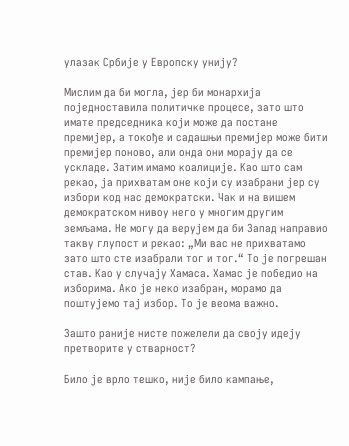улазак Србије у Европску унију?

Мислим да би могла, јер би монархија поједноставила политичке процесе, зато што имате председника који може да постане премијер, а токође и садашњи премијер може бити премијер поново, али онда они морају да се ускладе. Затим имамо коалиције. Као што сам рекао, ја прихватам оне који су изабрани јер су избори код нас демократски. Чак и на вишем демократском нивоу него у многим другим земљама. Не могу да верујем да би Запад направио такву глупост и рекао: „Ми вас не прихватамо зато што сте изабрали тог и тог.“ То је погрешан став. Као у случају Хамаса. Хамас је победио на изборима. Ако је неко изабран, морамо да поштујемо тај избор. То је веома важно.

Зашто раније нисте пожелели да своју идеју претворите у стварност?

Било је врло тешко, није било кампање,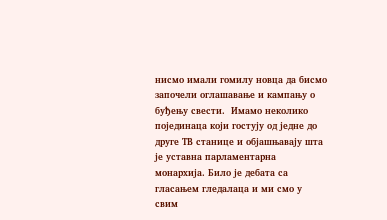нисмо имали гомилу новца да бисмо започели оглашавање и кампању о буђењу свести.  Имамо неколико појединаца који гостују од једне до друге ТВ станице и објашњавају шта је уставна парламентарна монархија. Било је дебата са гласањем гледалаца и ми смо у свим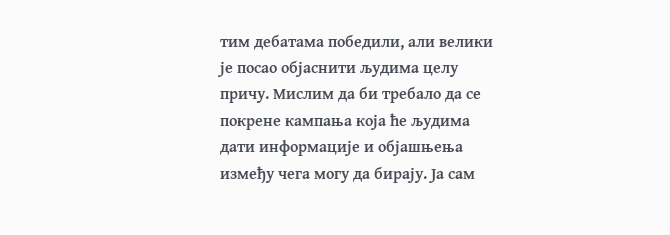тим дебатама победили, али велики је посао објаснити људима целу причу. Мислим да би требало да се покрене кампања која ће људима дати информације и објашњења између чега могу да бирају. Ја сам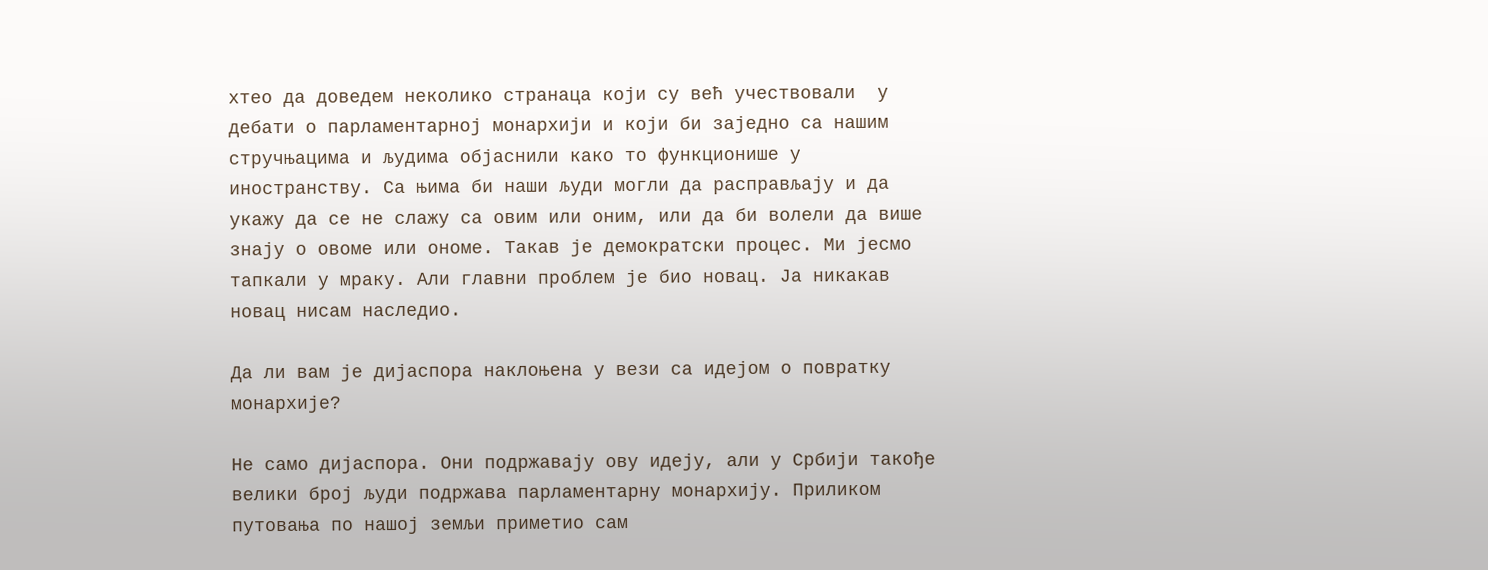хтео да доведем неколико странаца који су већ учествовали  у дебати о парламентарној монархији и који би заједно са нашим стручњацима и људима објаснили како то функционише у иностранству. Са њима би наши људи могли да расправљају и да укажу да се не слажу са овим или оним, или да би волели да више знају о овоме или ономе. Такав је демократски процес. Ми јесмо тапкали у мраку. Али главни проблем је био новац. Ја никакав новац нисам наследио.

Да ли вам је дијаспора наклоњена у вези са идејом о повратку монархије?

Не само дијаспора. Они подржавају ову идеју, али у Србији такође велики број људи подржава парламентарну монархију. Приликом путовања по нашој земљи приметио сам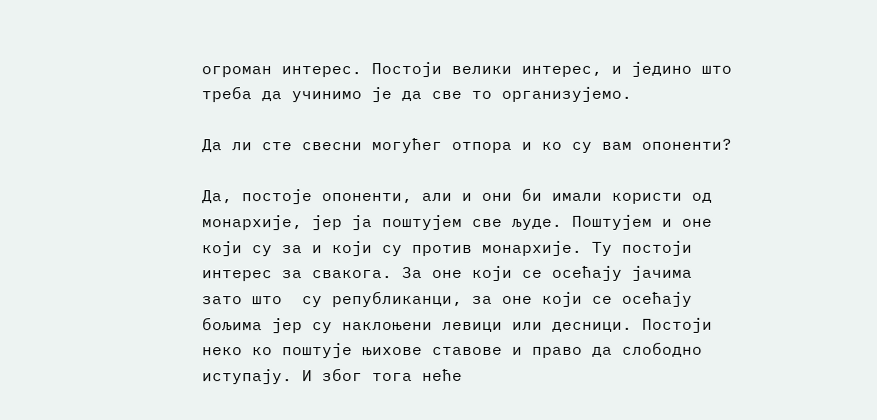огроман интерес. Постоји велики интерес, и једино што треба да учинимо је да све то организујемо.

Да ли сте свесни могућег отпора и ко су вам опоненти?

Да, постоје опоненти, али и они би имали користи од монархије, јер ја поштујем све људе. Поштујем и оне који су за и који су против монархије. Ту постоји интерес за свакога. За оне који се осећају јачима зато што  су републиканци, за оне који се осећају бољима јер су наклоњени левици или десници. Постоји неко ко поштује њихове ставове и право да слободно иступају. И због тога неће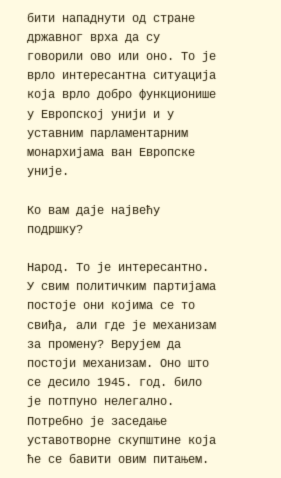бити нападнути од стране државног врха да су говорили ово или оно. То је врло интересантна ситуација која врло добро функционише  у Европској унији и у уставним парламентарним монархијама ван Европске уније.

Ко вам даје највећу подршку?

Народ. То је интересантно. У свим политичким партијама постоје они којима се то свиђа, али где је механизам за промену? Верујем да постоји механизам. Оно што се десило 1945. год. било је потпуно нелегално. Потребно је заседање уставотворне скупштине која ће се бавити овим питањем.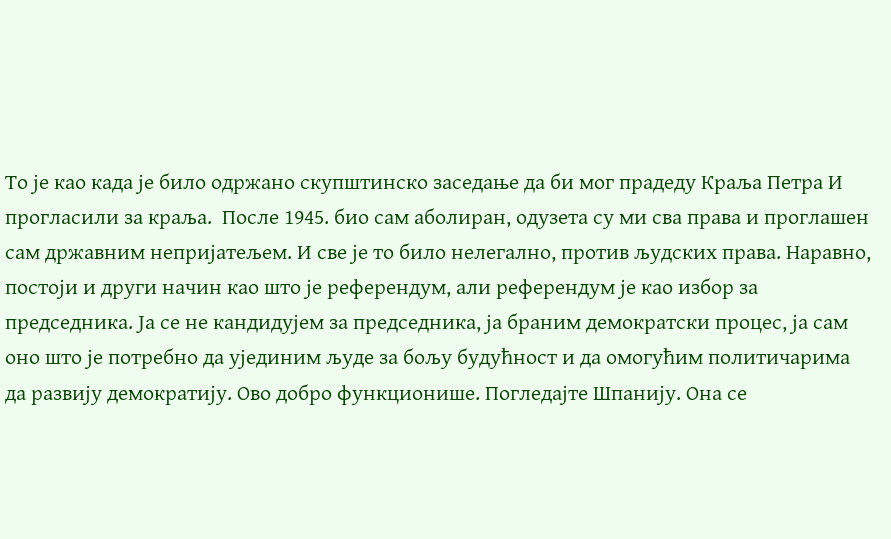То је као када је било одржано скупштинско заседање да би мог прадеду Краља Петра И прогласили за краља.  После 1945. био сам аболиран, одузета су ми сва права и проглашен сам државним непријатељем. И све је то било нелегално, против људских права. Наравно, постоји и други начин као што је референдум, али референдум је као избор за председника. Ја се не кандидујем за председника, ја браним демократски процес, ја сам оно што је потребно да ујединим људе за бољу будућност и да омогућим политичарима да развију демократију. Ово добро функционише. Погледајте Шпанију. Она се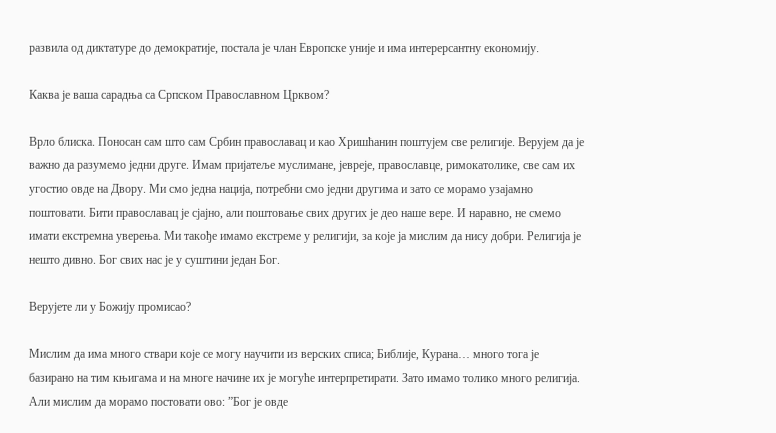развила од диктатуре до демократије, постала је члан Европске уније и има интерерсантну економију.

Каква је ваша сарадња са Српском Православном Црквом?

Врло блиска. Поносан сам што сам Србин православац и као Хришћанин поштујем све религије. Верујем да је важно да разумемо једни друге. Имам пријатеље муслимане, јевреје, православце, римокатолике, све сам их угостио овде на Двору. Ми смо једна нација, потребни смо једни другима и зато се морамо узајамно поштовати. Бити православац је сјајно, али поштовање свих других је део наше вере. И наравно, не смемо имати екстремна уверења. Ми такође имамо екстреме у религији, за које ја мислим да нису добри. Религија је нешто дивно. Бог свих нас је у суштини један Бог.

Верујете ли у Божију промисао?

Мислим да има много ствари које се могу научити из верских списа; Библије, Курана… много тога је базирано на тим књигама и на многе начине их је могуће интерпретирати. Зато имамо толико много религија. Али мислим да морамо постовати ово: ”Бог је овде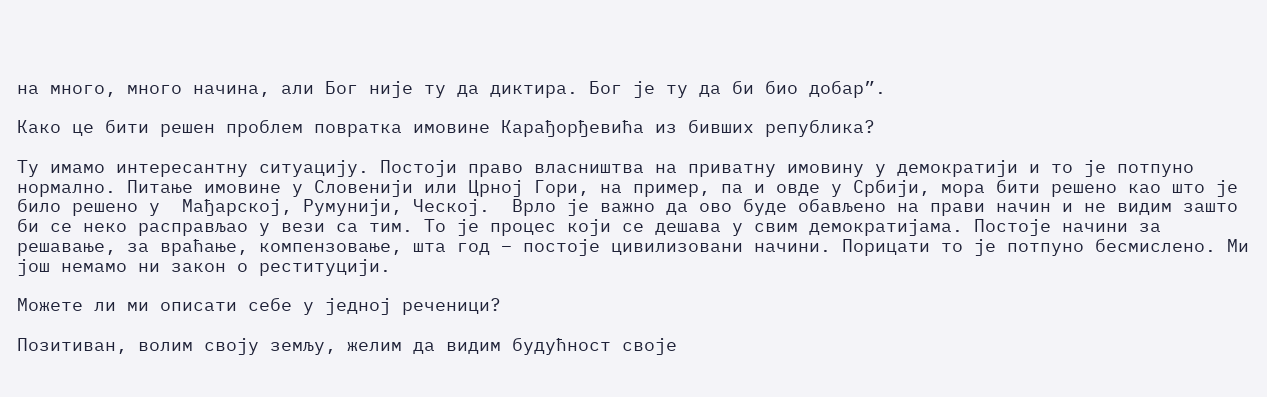на много, много начина, али Бог није ту да диктира. Бог је ту да би био добар”.

Како це бити решен проблем повратка имовине Карађорђевића из бивших република?

Ту имамо интересантну ситуацију. Постоји право власништва на приватну имовину у демократији и то је потпуно нормално. Питање имовине у Словенији или Црној Гори, на пример, па и овде у Србији, мора бити решено као што је било решено у  Мађарској, Румунији, Ческој.  Врло је важно да ово буде обављено на прави начин и не видим зашто би се неко расправљао у вези са тим. То је процес који се дешава у свим демократијама. Постоје начини за решавање, за враћање, компензовање, шта год – постоје цивилизовани начини. Порицати то је потпуно бесмислено. Ми још немамо ни закон о реституцији.

Можете ли ми описати себе у једној реченици?

Позитиван, волим своју земљу, желим да видим будућност своје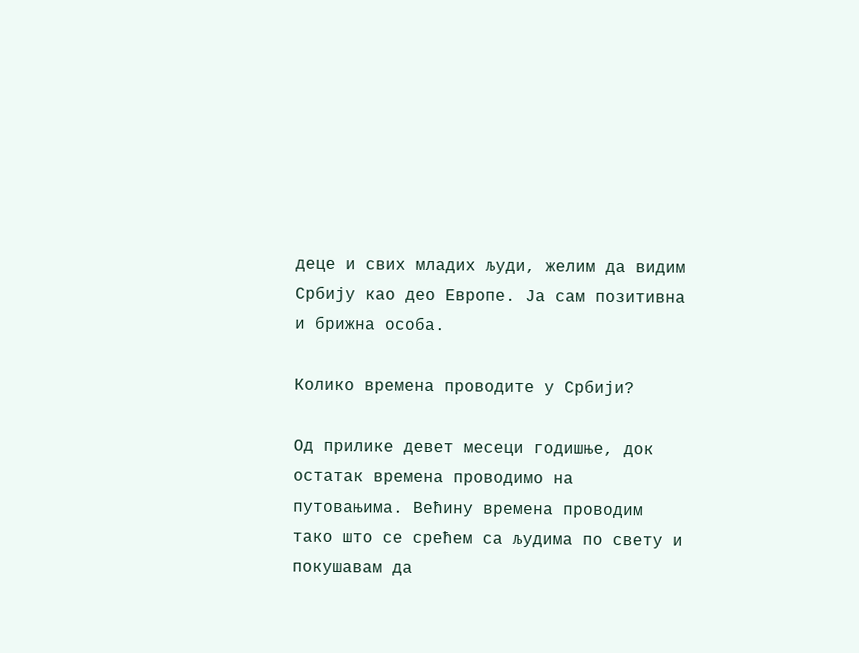деце и свих младих људи, желим да видим Србију као део Европе. Ја сам позитивна и брижна особа.

Колико времена проводите у Србији?

Од прилике девет месеци годишње, док остатак времена проводимо на путовањима. Већину времена проводим тако што се срећем са људима по свету и покушавам да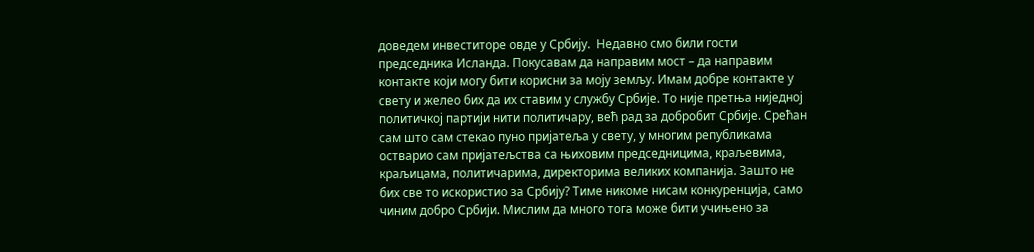доведем инвеститоре овде у Србију.  Недавно смо били гости председника Исланда. Покусавам да направим мост – да направим контакте који могу бити корисни за моју земљу. Имам добре контакте у свету и желео бих да их ставим у службу Србије. То није претња ниједној политичкој партији нити политичару, већ рад за добробит Србије. Срећан сам што сам стекао пуно пријатеља у свету, у многим републикама остварио сам пријатељства са њиховим председницима, краљевима, краљицама, политичарима, директорима великих компанија. Зашто не бих све то искористио за Србију? Тиме никоме нисам конкуренција, само чиним добро Србији. Мислим да много тога може бити учињено за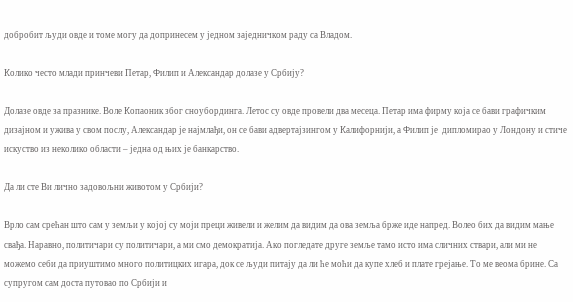добробит људи овде и томе могу да допринесем у једном заједничком раду са Владом.

Колико често млади принчеви Петар, Филип и Александар долазе у Србију?

Долазе овде за празнике. Воле Копаоник због сноубординга. Летос су овде провели два месеца. Петар има фирму која се бави графичким дизајном и ужива у свом послу, Александар је најмлађи, он се бави адвертајзингом у Калифорнији, а Филип је  дипломирао у Лондону и стиче искуство из неколико области – једна од њих је банкарство.

Да ли сте Ви лично задовољни животом у Србији?

Врло сам срећан што сам у земљи у којој су моји преци живели и желим да видим да ова земља брже иде напред. Волео бих да видим мање свађа. Наравно, политичари су политичари, а ми смо демократија. Ако погледате друге земље тамо исто има сличних ствари, али ми не можемо себи да приуштимо много политицких игара, док се људи питају да ли ће моћи да купе хлеб и плате грејање. То ме веома брине. Са супругом сам доста путовао по Србији и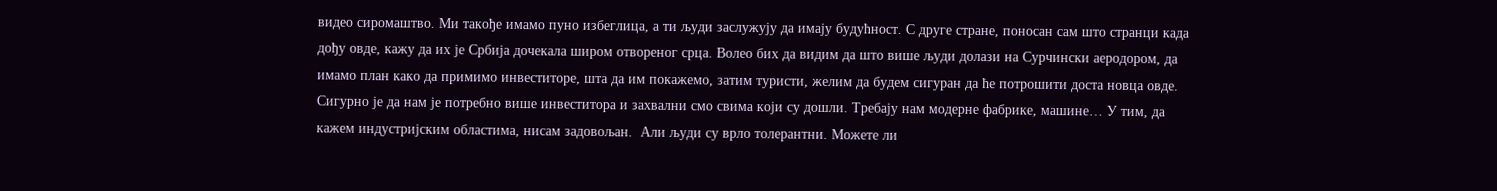видео сиромаштво. Ми такође имамо пуно избеглица, а ти људи заслужују да имају будућност. С друге стране, поносан сам што странци када дођу овде, кажу да их је Србија дочекала широм отвореног срца. Волео бих да видим да што више људи долази на Сурчински аеродором, да имамо план како да примимо инвеститоре, шта да им покажемо, затим туристи, желим да будем сигуран да ће потрошити доста новца овде. Сигурно је да нам је потребно више инвеститора и захвални смо свима који су дошли. Требају нам модерне фабрике, машине… У тим, да кажем индустријским областима, нисам задовољан.  Али људи су врло толерантни. Можете ли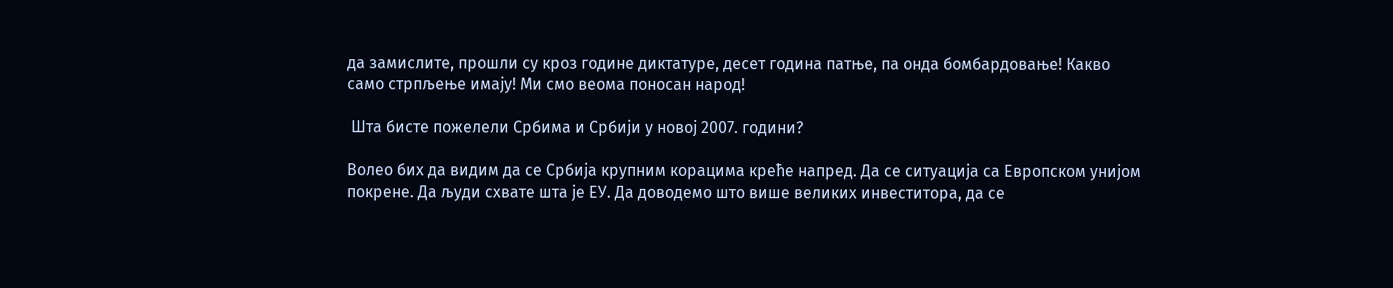да замислите, прошли су кроз године диктатуре, десет година патње, па онда бомбардовање! Какво само стрпљење имају! Ми смо веома поносан народ!

 Шта бисте пожелели Србима и Србији у новој 2007. години?

Волео бих да видим да се Србија крупним корацима креће напред. Да се ситуација са Европском унијом покрене. Да људи схвате шта је ЕУ. Да доводемо што више великих инвеститора, да се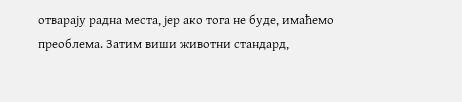отварају радна места, јер ако тога не буде, имаћемо преоблема. Затим виши животни стандард,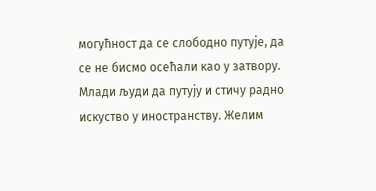могућност да се слободно путује, да се не бисмо осећали као у затвору. Млади људи да путују и стичу радно искуство у иностранству. Желим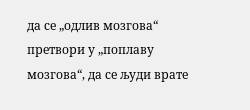да се „одлив мозгова“ претвори у „поплаву мозгова“, да се људи врате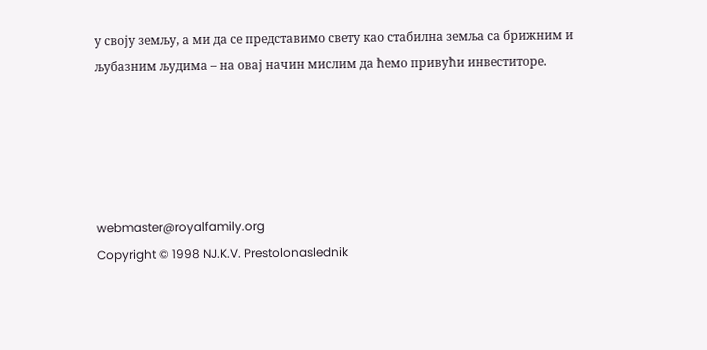у своју земљу, а ми да се представимо свету као стабилна земља са брижним и љубазним људима – на овај начин мислим да ћемо привући инвеститоре.





webmaster@royalfamily.org
Copyright © 1998 NJ.K.V. Prestolonaslednik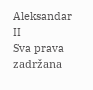Aleksandar II
Sva prava zadržana